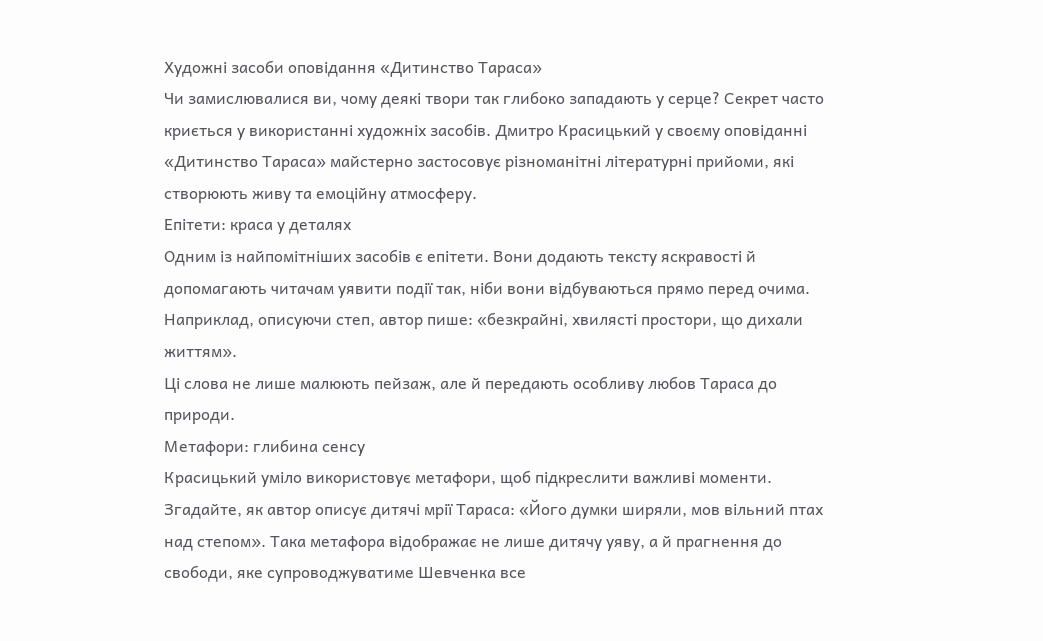Художні засоби оповідання «Дитинство Тараса»
Чи замислювалися ви, чому деякі твори так глибоко западають у серце? Секрет часто криється у використанні художніх засобів. Дмитро Красицький у своєму оповіданні «Дитинство Тараса» майстерно застосовує різноманітні літературні прийоми, які створюють живу та емоційну атмосферу.
Епітети: краса у деталях
Одним із найпомітніших засобів є епітети. Вони додають тексту яскравості й допомагають читачам уявити події так, ніби вони відбуваються прямо перед очима. Наприклад, описуючи степ, автор пише: «безкрайні, хвилясті простори, що дихали життям».
Ці слова не лише малюють пейзаж, але й передають особливу любов Тараса до природи.
Метафори: глибина сенсу
Красицький уміло використовує метафори, щоб підкреслити важливі моменти. Згадайте, як автор описує дитячі мрії Тараса: «Його думки ширяли, мов вільний птах над степом». Така метафора відображає не лише дитячу уяву, а й прагнення до свободи, яке супроводжуватиме Шевченка все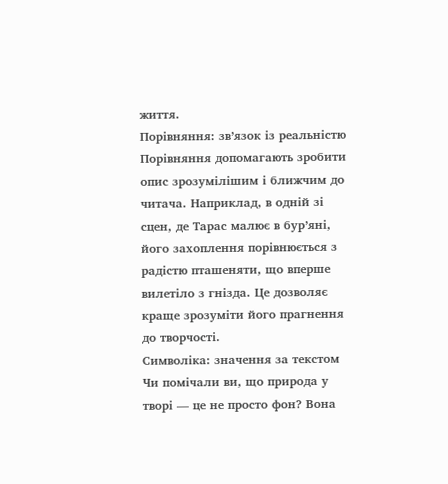життя.
Порівняння: зв’язок із реальністю
Порівняння допомагають зробити опис зрозумілішим і ближчим до читача. Наприклад, в одній зі сцен, де Тарас малює в бур’яні, його захоплення порівнюється з радістю пташеняти, що вперше вилетіло з гнізда. Це дозволяє краще зрозуміти його прагнення до творчості.
Символіка: значення за текстом
Чи помічали ви, що природа у творі — це не просто фон? Вона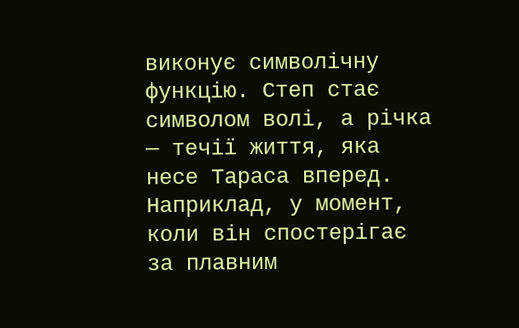виконує символічну функцію. Степ стає символом волі, а річка — течії життя, яка несе Тараса вперед. Наприклад, у момент, коли він спостерігає за плавним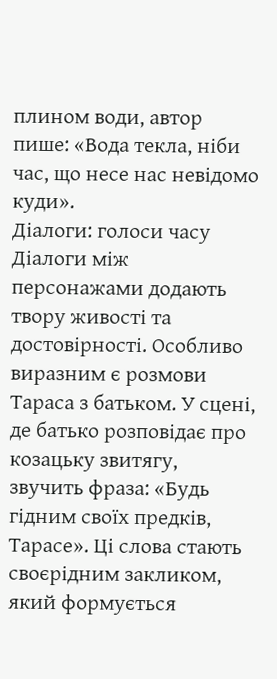плином води, автор пише: «Вода текла, ніби час, що несе нас невідомо куди».
Діалоги: голоси часу
Діалоги між персонажами додають твору живості та достовірності. Особливо виразним є розмови Тараса з батьком. У сцені, де батько розповідає про козацьку звитягу, звучить фраза: «Будь гідним своїх предків, Тарасе». Ці слова стають своєрідним закликом, який формується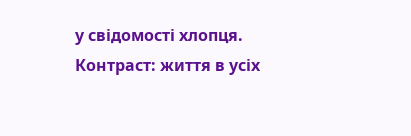у свідомості хлопця.
Контраст: життя в усіх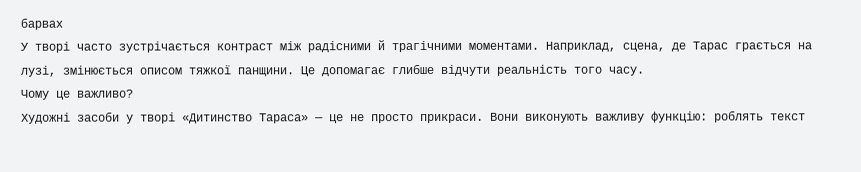барвах
У творі часто зустрічається контраст між радісними й трагічними моментами. Наприклад, сцена, де Тарас грається на лузі, змінюється описом тяжкої панщини. Це допомагає глибше відчути реальність того часу.
Чому це важливо?
Художні засоби у творі «Дитинство Тараса» — це не просто прикраси. Вони виконують важливу функцію: роблять текст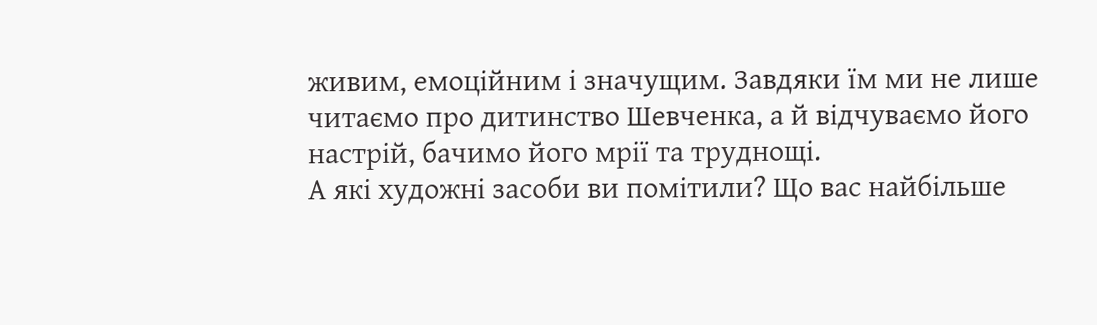живим, емоційним і значущим. Завдяки їм ми не лише читаємо про дитинство Шевченка, а й відчуваємо його настрій, бачимо його мрії та труднощі.
А які художні засоби ви помітили? Що вас найбільше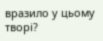вразило у цьому творі?